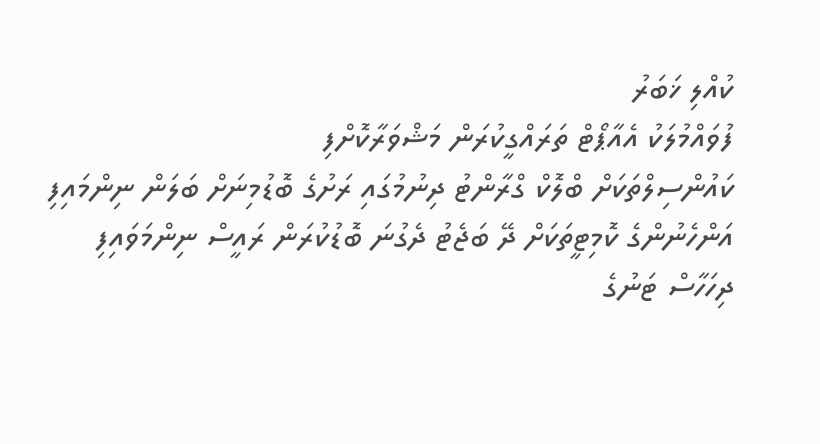ކުއްލި ޚަބަރު
ފުވައްމުލަކު އެއާޕޯޓް ތަރައްގީކުރަން މަޝްވަރާކޮށްފި
ކައުންސިލްތަކަށް ބްލޮކް ގްރާންޓު ދިނުމުގައި ރަށުގެ ބޮޑުމިނަށް ބަލަން ނިންމައިފި
އަންހެނުންގެ ކޮމިޓީތަކަށް ދޭ ބަޖެޓު ދެގުނަ ބޮޑުކުރަން ރައީސް ނިންމަވައިފި
ދިހަހާސް ޓަނުގެ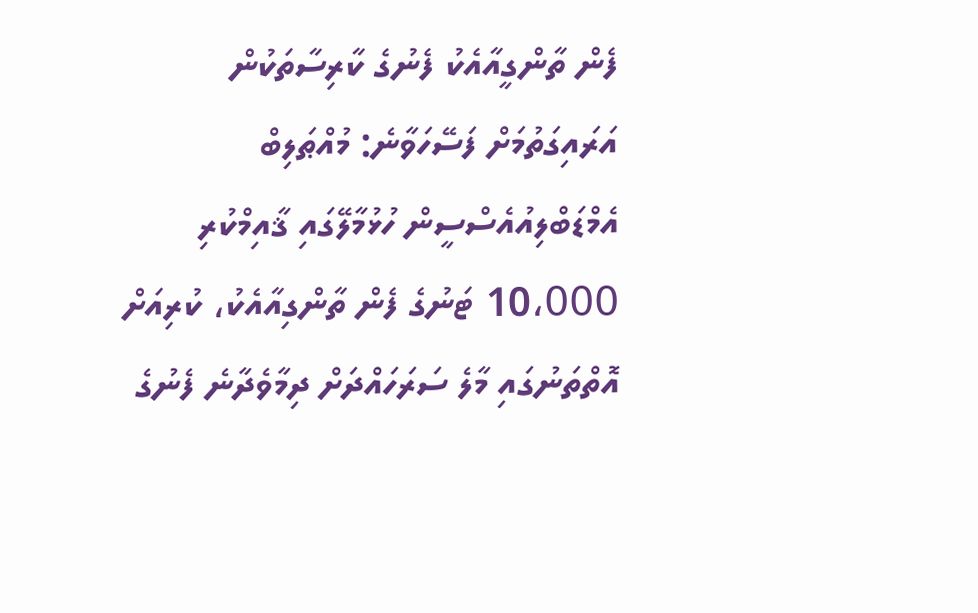ފެން ތާންގީއާއެކު ފެނުގެ ކާރިސާތަކުން އަރައިގަތުމަށް ފަސޭހަވާނެ: މުއްޠަލިބް
އެމްޑަބްލިއުއެސްސީން ހުޅުމާލޭގައި ޤާއިމްކުރި 10،000 ޓަނުގެ ފެން ތާންގިއާއެކު، ކުރިއަށް އޮތްތަނުގައި މާލެ ސަރަހައްދަށް ދިމާވެދާނެ ފެނުގެ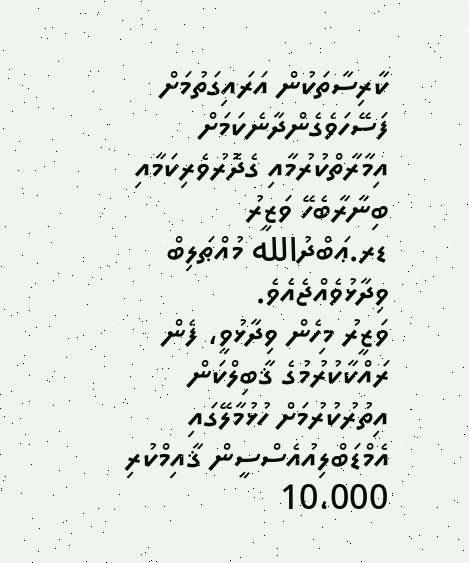ކާރިސާތަކުން އަރައިގަތުމަށް ފަސޭހަވެގެންދާނެކަމަށް އިމާރާތްކުރުމާއި ގެދޮރުވެރިކަމާއި ބިނާރާބެހޭ ވަޒީރު ޑރ.ޢަބްދުالله މުއްޠަލިބް ވިދާޅުވެއްޖެއެވެ.
ވަޒީރު މިހެން ވިދާޅުވީ، ފެން ރައްކާކުރުމުގެ ޤާބިލްކަން އިތުރުކުރުމަށް ހުޅުމާލޭގައި އެމްޑަބްލިއުއެސްސީން ޤާއިމްކުރި 10،000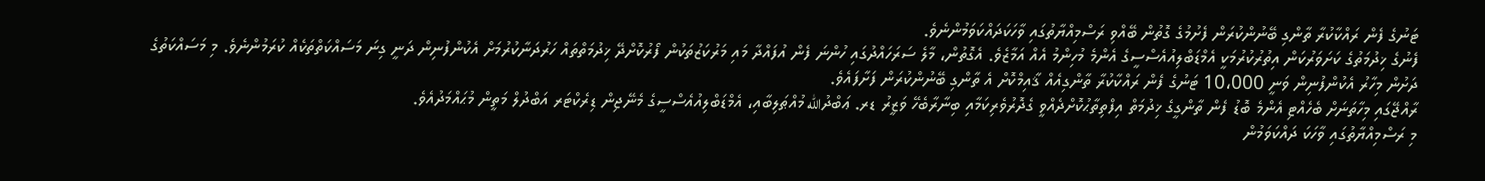ޓަނުގެ ފެން ރައްކާކުރާ ތާންގި ބޭނުންކުރަން ފެށުމުގެ ގޮތުން ބޭއްވި ރަސްމިއްޔާތުގައި ވާހަކަދައްކަވަމުންނެވެ.
ފެނުގެ ޚިދުމަތުގެ ކަށަވަރުކަން އިތުރުކުރުމަކީ އެމްޑަބްލިއުއެސްސީގެ އެންމެ މުހިންމު އެއް އަމާޒެވެ. އެގޮތުން، މާލެ ސަރަހައްދުގައި ހުންނަ ފެން އުފައްދާ މައި މަރުކަޒުތަކުން ފޯރުކޮށްދޭ ޚިދުމަތްތައް ހަރުދަނާކުރުމަށް އެކުންފުނިން ދަނީ ގިނަ މަސައްކަތްތަކެއް ކުރަމުންނެވެ. މި މަސައްކަތުގެ ދަށުން މިހާރު އެކުންފުނިން ވަނީ 10،000 ޓަނުގެ ފެން ރައްކާކުރާ ތާންގިއެއް ޤާއިމްކޮށް އެ ތާންގި ބޭނުންކުރަން ފަށާފައެވެ.
ރާއްޖޭގައި މިހާތަނަށް ބެހެއްޓި އެންމެ ބޮޑު ފެން ތާންގީގެ ޚިދުމަތް އިފްތިތާޙުކޮށްދެއްވީ ގެދޮރުވެރިކަމާއި ބިނާރާބެހޭ ވަޒީރު ޑރ. ޢަބްދުالله މުއްޠަލިބާއި، އެމްޑަބްލިއުއެސްސީގެ މެނޭޖިން ޑިރެކްޓަރ އަބްދުލް މަތީން މުޙައްމަދުއެވެ.
މި ރަސްމިއްޔާތުގައި ވާހަކަ ދައްކަވަމުން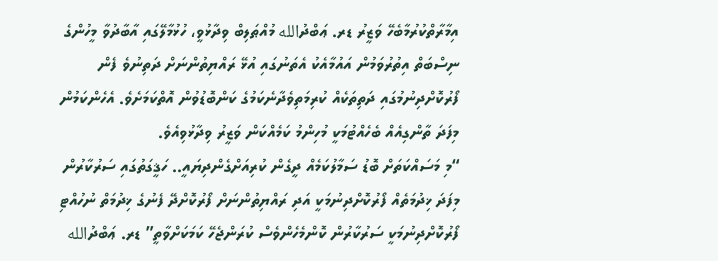އިމާރާތްކުރުމާބެހޭ ވަޒީރު ޑރ. ޢަބްދުالله މުއްޠަލިބް ވިދާޅުވީ، ހުޅުމާލޭގައި އާބާދުވާ މީހުންގެ ނިސްބަތް އިތުރުވަމުން އައުމާއެކު އެތަނުގައި އުޅޭ ރައްޔިތުންނަށް ދަތިނުވެ ފެން ފޯރުކޮށްދިނުމުގައި ދަތިތަކެއް ކުރިމަތިވެދާނެކަމުގެ ކަންބޮޑުވުން އޮތްކަމަށެވެ. އެހެންކަމުން މިފަދަ ތާންގިއެއް ބެހެއްޓުމަކީ މުހިންމު ކަމެއްކަން ވަޒީރު ވިދާޅުވިއެވެ.
“މި މަސައްކަތަށް ބޮޑު ސަމާލުކަމެއް ދީގެން ކުރިއަށްގެންދިޔައީ.. ހަޤީގަތުގައި ސަރުކާރުން މިފަދަ ޚިދުމަތެއް ފޯރުކޮށްދިނުމަކީ އަދި ރައްޔިތުންނަށް ފޯރުކޮށްދޭ ފެނުގެ ޚިދުމަތް ނުހުއްޓި ފޯރުކޮށްދިނުމަކީ ސަރުކާރުން ކޮންމެހެންވެސް ކުރަންޖެހޭ ކަމަކަށްވާތީ” ޑރ. ޢަބްދުالله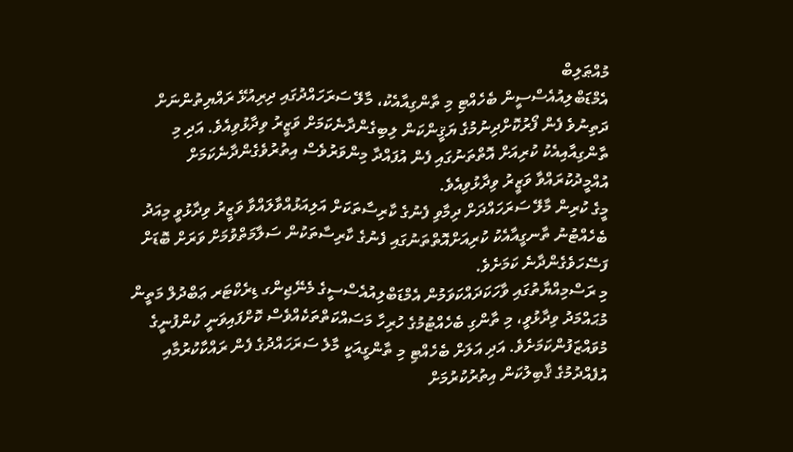މުއްޠަލިބް
އެމްޑަބްލިއުއެސްސީން ބެހެއްޓި މި ތާންގިއާއެކު، މާލޭ ސަރަހައްދުގައި ދިރިއުޅޭ ރައްޔިތުންނަށް ދަތިނުވެ ފެން ފޯރުކޮށްދިނުމުގެ ޔަޤީންކަން ލިބިގެންދާނެކަމަށް ވަޒީރު ވިދާޅުވިއެވެ. އަދި މި ތާންގިއާއިއެކު ކުރިއަށް އޮތްތަނުގައި ފެން އުފައްދާ މިންވަރުވެސް އިތުރުވެގެންދާނެކަމަށް އުއްމީދުކުރައްވާ ވަޒީރު ވިދާޅުވިއެވެ.
މީގެ ކުރިން މާލޭ ސަރަހައްދަށް ދިމާވި ފެނުގެ ކާރިސާތަކަށް އަލިއަޅުއްވާލައްވާ ވަޒީރު ވިދާޅުވީ މިއަދު ބެހެއްޓުނު ތާނގީއާއެކު ކުރިއަށްއޮތްތަނުގައި ފެނުގެ ކާރިސާތަކުން ސަލާމަތްވުމަށް ވަރަށް ބޮޑަށް ފަސޭހަވެގެންދާނެ ކަމަށެވެ.
މި ރަސްމިއްޔާތުގައި ވާހަކަދައްކަވަމުން އެމްޑަބްލިއުއެސްސީގެ މެނޭޖިންގ ޑިރެކްޓަރ ޢަބްދުލް މަތީން މުޙައްމަދު ވިދާޅުވީ، މި ތާންގި ބެހެއްޓުމުގެ ހުރިހާ މަސައްކަތްތަކެއްވެސް ކޮށްފައިވަނީ ކުންފުނީގެ މުވައްޒަފުންކަމަށެވެ. އަދި އަލަށް ބެހެއްޓި މި ތާންގީއަކީ މާލެ ސަރަހައްދުގެ ފެން ރައްކާކުރުމާއި އުފެއްދުމުގެ ޤާބިލުކަން އިތުރުކުރުމަށް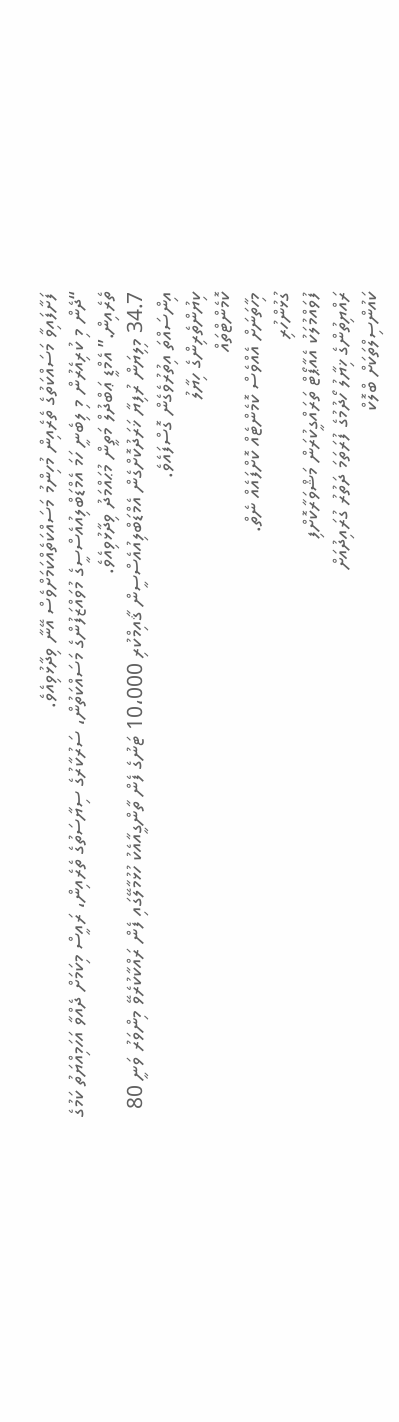ފަށާފައިވާ މަސައްކަތުގެ ތެރެއިން މުހިންމު މަސައްކަތެއްކަމަށްވެސް އޭނާ ވިދާޅުވިއެވެ.
“ދެން މި ކުރިއެރުން މި ލިބެނީ ހަމަ އެމްޑަބްލިއުއެސްސީގެ މުވައްޒަފުންގެ މަސައްކަތުން، ސަރުކާރުގެ ސިޔާސަތުގެ ތެރެއިން، ރައީސް މިކަމަށް ދެއްވާ އަހަމިއްޔަތު ކަމުގެ ތެރެއިން.” އެމްޑީ ޢަބްދުލް މަތީން މުޙައްމަދު ވިދާޅުވިއެވެ.
34.7 މިލިޔަން ރުފިޔާ ޚަރަދުކޮށްގެން އެމްޑަބްލިއުއެސްސީން ޤާއިމްކުރި 10،000 ޓަނުގެ ފެން ތާންގީއާއެކު ހުޅުމާލޭގައި ފެން ރައްކާކުރެވޭ މިންވަރު ވަނީ 80 އިންސައްތަ އިތުރުވެގެން ގޮސްފައެވެ.
ކިޔުންތެރިންގެ ހިޔާލު
ކޮމެންޓްތައް
މިހާތަނަށް އެއްވެސް ކޮމެންޓެއް ކޮށްފައެއް ނެތް.
ގުޅުންހުރި
ފުވައްމުލަކު އެއާޕޯޓް ތަރައްގީކުރަން މަޝްވަރާކޮށްފި
ރައްޔިތުންގެ ޚިޔާލު ހޯދުމުގެ ފުރަތަމަ ދަތުރު ގުރައިދުއަށް
ކައުންސިލްތަކަށް ބްލޮކް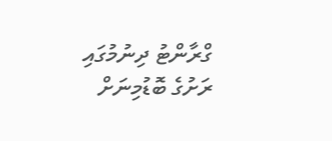ގްރާންޓު ދިނުމުގައި ރަށުގެ ބޮޑުމިނަށް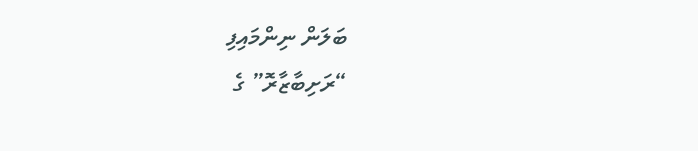ބަލަން ނިންމައިފި
“ރަށިބާޒާރޮ” ގެ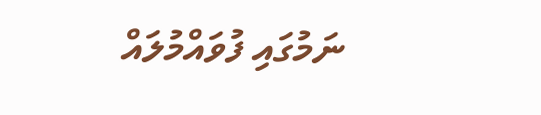ނަމުގައި ފުވައްމުލައް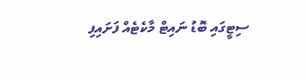ސިޓީގައި ބޮޑު ނައިޓް މާކެޓެއް ފަށައިފި